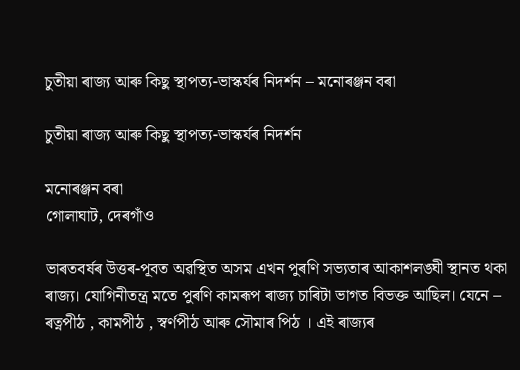চুতীয়া ৰাজ্য আৰু কিছু স্থাপত্য-ভাস্কৰ্যৰ নিদৰ্শন – মনোৰঞ্জন বৰা

চুতীয়া ৰাজ্য আৰু কিছু স্থাপত্য-ভাস্কৰ্যৰ নিদৰ্শন

মনোৰঞ্জন বৰা
গোলাঘাট, দেৰগাঁও

ভাৰতবৰ্ষৰ উত্তৰ-পূবত অৱস্থিত অসম এখন পুৰণি সভ্যতাৰ আকাশলঙ্ঘী স্থানত থকা ৰাজ্য। যোগিনীতন্ত্ৰ মতে পুৰণি কামৰূপ ৰাজ্য চাৰিটা ভাগত বিভক্ত আছিল। যেনে – ৰত্নপীঠ , কামপীঠ , স্বৰ্ণপীঠ আৰু সৌমাৰ পিঠ । এই ৰাজ্যৰ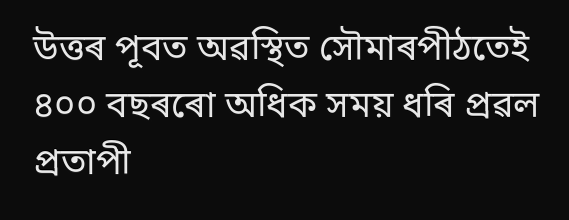উত্তৰ পূবত অৱস্থিত সৌমাৰপীঠতেই  ৪০০ বছৰৰো অধিক সময় ধৰি প্ৰৱল প্ৰতাপী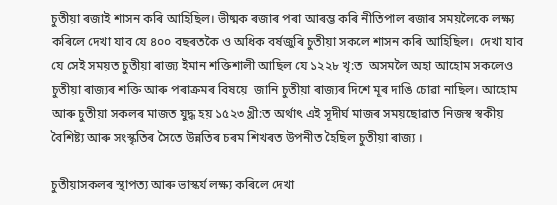চুতীয়া ৰজাই শাসন কৰি আহিছিল। ভীষ্মক ৰজাৰ পৰা আৰম্ভ কৰি নীতিপাল ৰজাৰ সময়লৈকে লক্ষ্য কৰিলে দেখা যাব যে ৪০০ বছৰতকৈ ও অধিক বৰ্ষজুৰি চুতীয়া সকলে শাসন কৰি আহিছিল।  দেখা যাব যে সেই সময়ত চুতীয়া ৰাজ্য ইমান শক্তিশালী আছিল যে ১২২৮ খৃ:ত  অসমলৈ অহা আহোম সকলেও চুতীয়া ৰাজ্যৰ শক্তি আৰু পৰাক্ৰমৰ বিষয়ে  জানি চুতীয়া ৰাজ্যৰ দিশে মূৰ দাঙি চোৱা নাছিল। আহোম আৰু চুতীয়া সকলৰ মাজত যুদ্ধ হয় ১৫২৩ খ্ৰী:ত অৰ্থাৎ এই সূদীৰ্ঘ মাজৰ সময়ছোৱাত নিজস্ব স্বকীয় বৈশিষ্ট্য আৰু সংস্কৃতিৰ সৈতে উন্নতিৰ চৰম শিখৰত উপনীত হৈছিল চুতীয়া ৰাজ্য ।

চুতীয়াসকলৰ স্থাপত্য আৰু ভাস্কৰ্য লক্ষ্য কৰিলে দেখা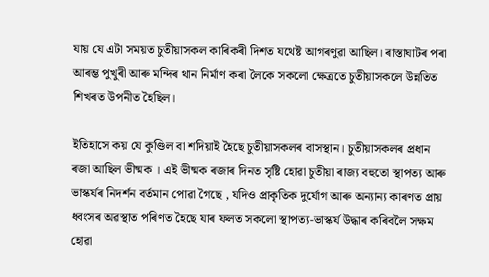যায় যে এটা সময়ত চুতীয়াসকল কাৰিকৰী দিশত যথেষ্ট আগৰণুৱা আছিল। ৰাস্তাঘাটৰ পৰা আৰম্ভ পুখুৰী আৰু মন্দিৰ থান নিৰ্মাণ কৰা লৈকে সকলো ক্ষেত্ৰতে চুতীয়াসকলে উন্নতিত শিখৰত উপনীত হৈছিল।

ইতিহাসে কয় যে কুণ্ডিল বা শদিয়াই হৈছে চুতীয়াসকলৰ বাসস্থান। চুতীয়াসকলৰ প্ৰধান ৰজা আছিল ভীষ্মক । এই ভীষ্মক ৰজাৰ দিনত সৃষ্টি হোৱা চুতীয়া ৰাজ্য বহুতো স্থাপত্য আৰু ভাস্কৰ্যৰ নিদৰ্শন বৰ্তমান পোৱা গৈছে , যদিও প্ৰাকৃতিক দুৰ্যোগ আৰু অন্যান্য কাৰণত প্ৰায় ধ্বংসৰ অৱস্থাত পৰিণত হৈছে যাৰ ফলত সকলো স্থাপত্য-ভাস্কৰ্য উদ্ধাৰ কৰিবলৈ সক্ষম হোৱা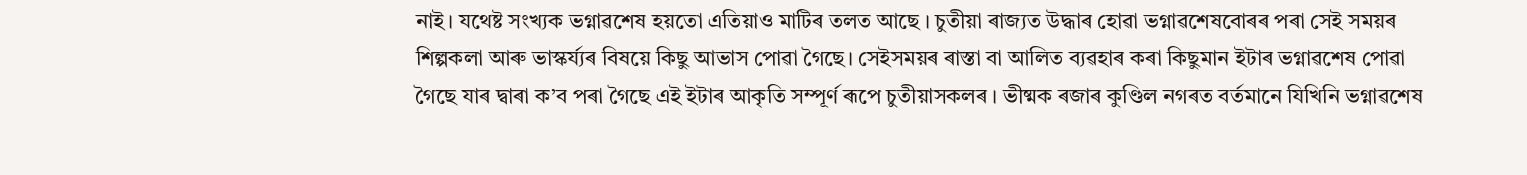নাই। যথেষ্ট সংখ্যক ভগ্নাৱশেষ হয়তো এতিয়াও মাটিৰ তলত আছে । চুতীয়া ৰাজ্যত উদ্ধাৰ হোৱা ভগ্নাৱশেষবোৰৰ পৰা সেই সময়ৰ শিল্পকলা আৰু ভাস্কৰ্য্যৰ বিষয়ে কিছু আভাস পোৱা গৈছে। সেইসময়ৰ ৰাস্তা বা আলিত ব্যৱহাৰ কৰা কিছুমান ইটাৰ ভগ্নাৱশেষ পোৱা গৈছে যাৰ দ্বাৰা ক’ব পৰা গৈছে এই ইটাৰ আকৃতি সম্পূৰ্ণ ৰূপে চুতীয়াসকলৰ । ভীষ্মক ৰজাৰ কুণ্ডিল নগৰত বৰ্তমানে যিখিনি ভগ্নাৱশেষ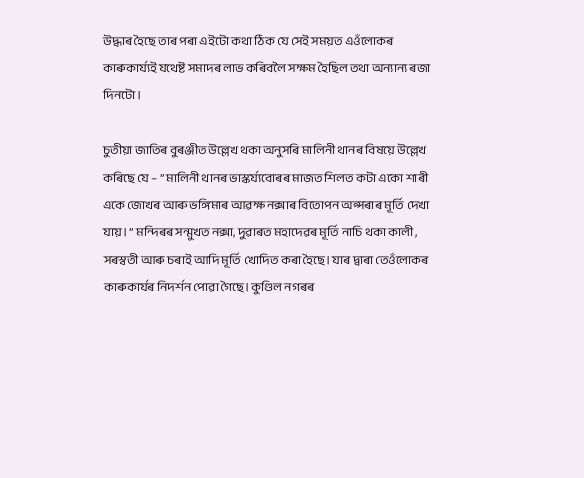উদ্ধাৰ হৈছে তাৰ পৰা এইটো কথা ঠিক যে সেই সময়ত এওঁলোকৰ কাৰুকাৰ্য্যই যথেষ্ট সমাদৰ লাভ কৰিবলৈ সক্ষম হৈছিল তথা অন্যান্য ৰজা দিনটো।

চুতীয়া জাতিৰ বুৰঞ্জীত উল্লেখ থকা অনুসৰি মালিনী থানৰ বিষয়ে উল্লেখ কৰিছে যে – ” মালিনী থানৰ ভাস্কৰ্য্যবোৰৰ মাজত শিলত কটা একো শাৰী একে জোখৰ আৰু ভঙ্গিমাৰ আৱক্ষ নক্সাৰ বিতোপন অপ্সৰাৰ মূৰ্তি দেখা যায়। ” মন্দিৰৰ সন্মুখত নক্সা, দুৱাৰত মহাদেৱৰ মূৰ্তি নাচি থকা কালী , সৰস্বতী আৰু চৰাই আদি মূৰ্তি খোদিত কৰা হৈছে। যাৰ দ্বাৰা তেওঁলোকৰ কাৰুকাৰ্যৰ নিদৰ্শন পোৱা গৈছে। কুণ্ডিল নগৰৰ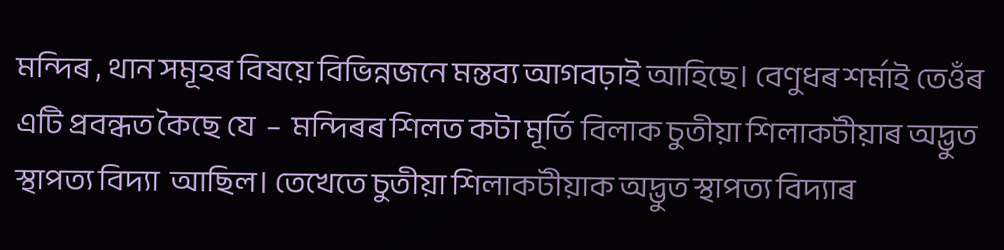মন্দিৰ , থান সমূহৰ বিষয়ে বিভিন্নজনে মন্তব্য আগবঢ়াই আহিছে। বেণুধৰ শৰ্মাই তেওঁৰ এটি প্ৰবন্ধত কৈছে যে  –  মন্দিৰৰ শিলত কটা মূৰ্তি বিলাক চুতীয়া শিলাকটীয়াৰ অদ্ভুত স্থাপত্য বিদ্যা  আছিল। তেখেতে চুতীয়া শিলাকটীয়াক অদ্ভুত স্থাপত্য বিদ্যাৰ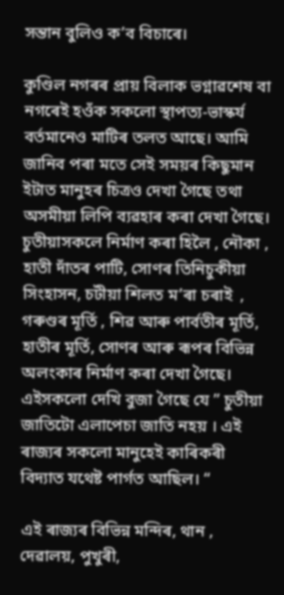সন্তান বুলিও ক’ব বিচাৰে।

কুণ্ডিল নগৰৰ প্ৰায় বিলাক ভগ্নাৱশেষ বা নগৰেই হওঁক সকলো স্থাপত্য-ভাস্কৰ্য বৰ্তমানেও মাটিৰ তলত আছে। আমি জানিব পৰা মতে সেই সময়ৰ কিছুমান ইটাত মানুহৰ চিত্ৰও দেখা গৈছে তথা অসমীয়া লিপি ব্যৱহাৰ কৰা দেখা গৈছে।  চুতীয়াসকলে নিৰ্মাণ কৰা হিলৈ , নৌকা , হাতী দাঁতৰ পাটি, সোণৰ তিনিচুকীয়া সিংহাসন, চটীয়া শিলত মʼৰা চৰাই  , গৰুণ্ডৰ মূৰ্তি , শিৱ আৰু পাৰ্বতীৰ মূৰ্তি, হাতীৰ মূৰ্তি, সোণৰ আৰু ৰূপৰ বিভিন্ন অলংকাৰ নিৰ্মাণ কৰা দেখা গৈছে। এইসকলো দেখি বুজা গৈছে যে ” চুতীয়া জাতিটো এলাপেচা জাতি নহয় । এই ৰাজ্যৰ সকলো মানুহেই কাৰিকৰী বিদ্যাত যথেষ্ট পাৰ্গত আছিল। “

এই ৰাজ্যৰ বিভিন্ন মন্দিৰ, থান , দেৱালয়, পুখুৰী,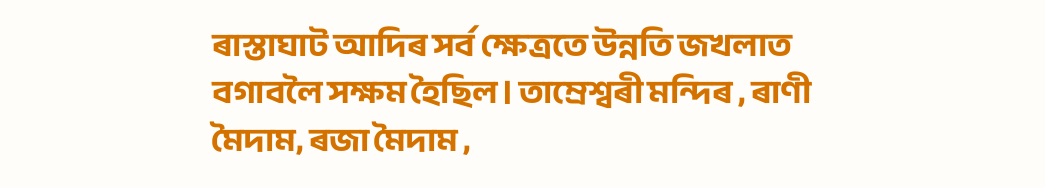ৰাস্তাঘাট আদিৰ সৰ্ব ক্ষেত্ৰতে উন্নতি জখলাত বগাবলৈ সক্ষম হৈছিল। তাম্ৰেশ্বৰী মন্দিৰ , ৰাণী মৈদাম, ৰজা মৈদাম ,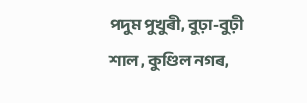পদুম পুখুৰী, বুঢ়া-বুঢ়ী শাল , কুণ্ডিল নগৰ,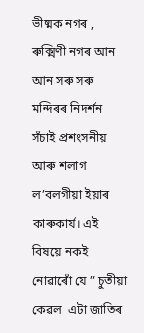ভীষ্মক নগৰ , ৰুক্মিণী নগৰ আন আন সৰু সৰু মন্দিৰৰ নিদৰ্শন সঁচাই প্ৰশংসনীয় আৰু শলাগ ল’বলগীয়া ইয়াৰ কাৰুকাৰ্য। এই বিষয়ে নকই নোৱাৰোঁ যে ” চুতীয়া কেৱল  এটা জাতিৰ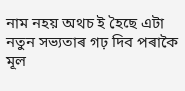নাম নহয় অথচ ই হৈছে এটা নতুন সভ্যতাৰ গঢ় দিব পৰাকৈ মূল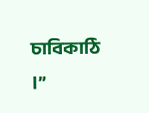চাবিকাঠি ।”